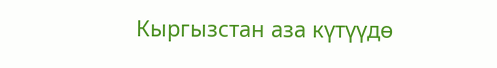Кыргызстан аза күтүүдө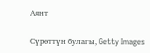Аянт

Сүрөттүн булагы, Getty Images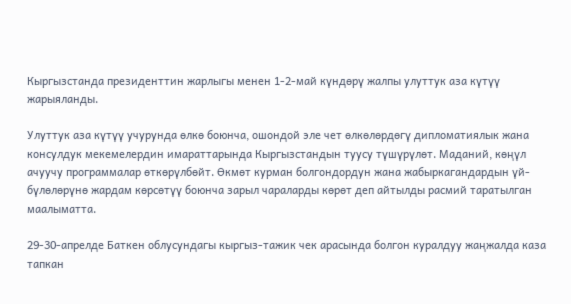Кыргызстанда президенттин жарлыгы менен 1-2-май күндөрү жалпы улуттук аза күтүү жарыяланды.

Улуттук аза күтүү учурунда өлкө боюнча, ошондой эле чет өлкөлөрдөгү дипломатиялык жана консулдук мекемелердин имараттарында Кыргызстандын туусу түшүрүлөт. Маданий, көңүл ачуучу программалар өткөрүлбөйт. Өкмөт курман болгондордун жана жабыркагандардын үй-бүлөлөрүнө жардам көрсөтүү боюнча зарыл чараларды көрөт деп айтылды расмий таратылган маалыматта.

29-30-апрелде Баткен облусундагы кыргыз-тажик чек арасында болгон куралдуу жаңжалда каза тапкан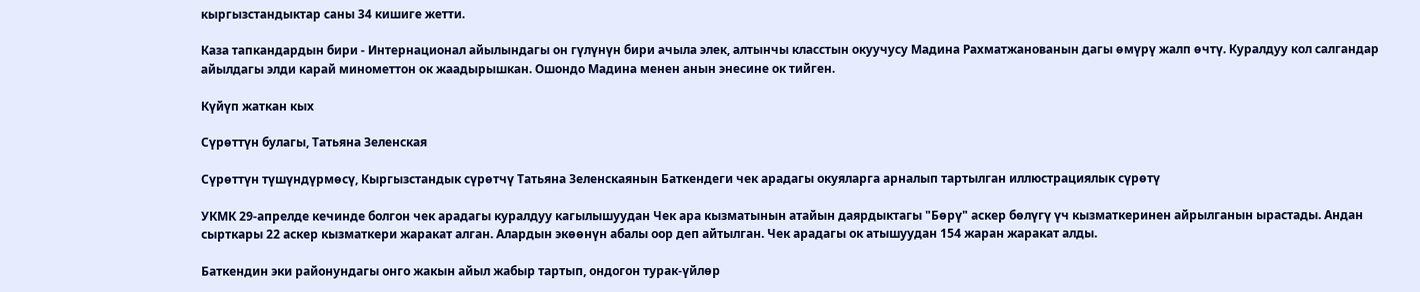кыргызстандыктар саны 34 кишиге жетти.

Каза тапкандардын бири - Интернационал айылындагы он гүлүнүн бири ачыла элек, алтынчы класстын окуучусу Мадина Рахматжанованын дагы өмүрү жалп өчтү. Куралдуу кол салгандар айылдагы элди карай минометтон ок жаадырышкан. Ошондо Мадина менен анын энесине ок тийген.

Күйүп жаткан кых

Сүрөттүн булагы, Татьяна Зеленская

Сүрөттүн түшүндүрмөсү, Кыргызстандык сүрөтчү Татьяна Зеленскаянын Баткендеги чек арадагы окуяларга арналып тартылган иллюстрациялык сүрөтү

УКМК 29-апрелде кечинде болгон чек арадагы куралдуу кагылышуудан Чек ара кызматынын атайын даярдыктагы "Бөрү" аскер бөлүгү үч кызматкеринен айрылганын ырастады. Андан сырткары 22 аскер кызматкери жаракат алган. Алардын экөөнүн абалы оор деп айтылган. Чек арадагы ок атышуудан 154 жаран жаракат алды.

Баткендин эки районундагы онго жакын айыл жабыр тартып, ондогон турак-үйлөр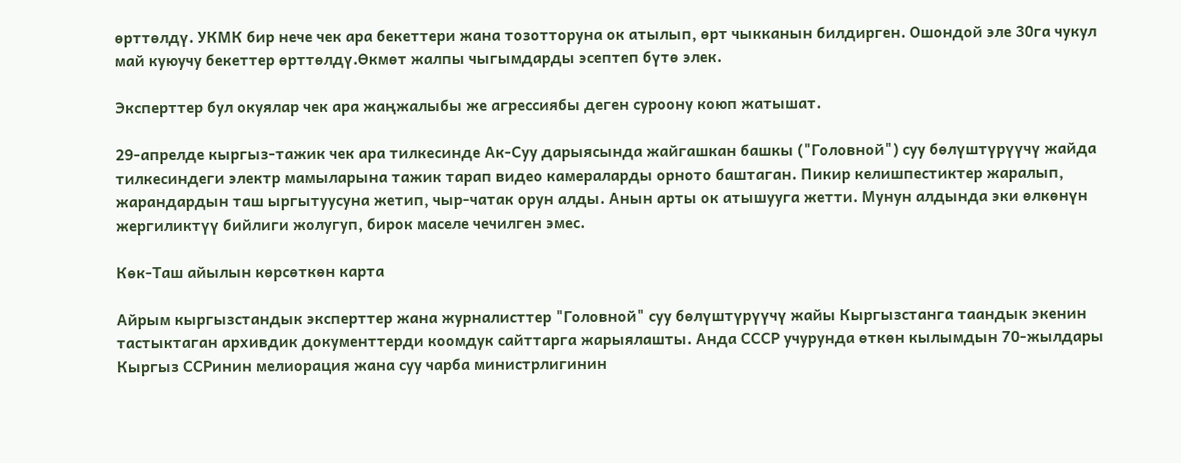өрттөлдү. УКМК бир нече чек ара бекеттери жана тозотторуна ок атылып, өрт чыкканын билдирген. Ошондой эле 30га чукул май куюучу бекеттер өрттөлдү.Өкмөт жалпы чыгымдарды эсептеп бүтө элек.

Эксперттер бул окуялар чек ара жаңжалыбы же агрессиябы деген суроону коюп жатышат.

29-апрелде кыргыз-тажик чек ара тилкесинде Ак-Суу дарыясында жайгашкан башкы ("Головной") суу бөлүштүрүүчү жайда тилкесиндеги электр мамыларына тажик тарап видео камераларды орното баштаган. Пикир келишпестиктер жаралып, жарандардын таш ыргытуусуна жетип, чыр-чатак орун алды. Анын арты ок атышууга жетти. Мунун алдында эки өлкөнүн жергиликтүү бийлиги жолугуп, бирок маселе чечилген эмес.

Көк-Таш айылын көрсөткөн карта

Айрым кыргызстандык эксперттер жана журналисттер "Головной" суу бөлүштүрүүчү жайы Кыргызстанга таандык экенин тастыктаган архивдик документтерди коомдук сайттарга жарыялашты. Анда СССР учурунда өткөн кылымдын 70-жылдары Кыргыз ССРинин мелиорация жана суу чарба министрлигинин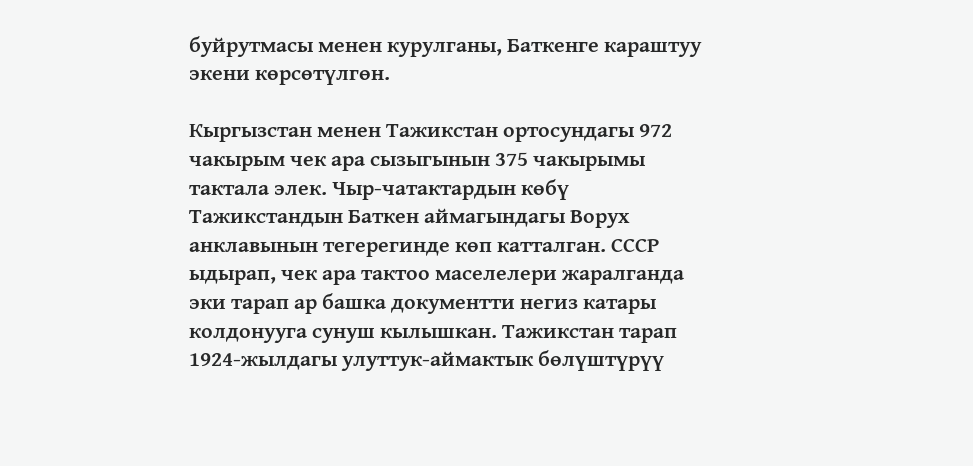буйрутмасы менен курулганы, Баткенге караштуу экени көрсөтүлгөн.

Кыргызстан менен Тажикстан ортосундагы 972 чакырым чек ара сызыгынын 375 чакырымы тактала элек. Чыр-чатактардын көбү Тажикстандын Баткен аймагындагы Ворух анклавынын тегерегинде көп катталган. СССР ыдырап, чек ара тактоо маселелери жаралганда эки тарап ар башка документти негиз катары колдонууга сунуш кылышкан. Тажикстан тарап 1924-жылдагы улуттук-аймактык бөлүштүрүү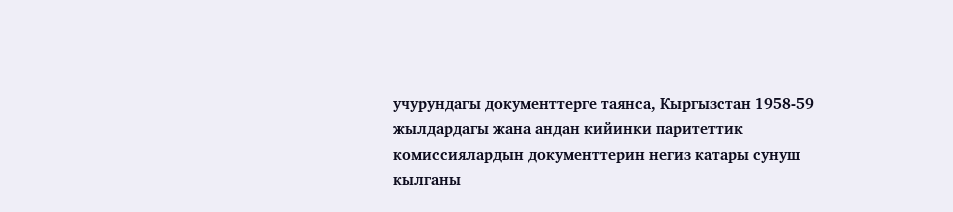учурундагы документтерге таянса, Кыргызстан 1958-59 жылдардагы жана андан кийинки паритеттик комиссиялардын документтерин негиз катары сунуш кылганы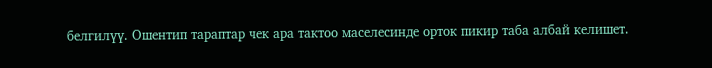белгилүү. Ошентип тараптар чек ара тактоо маселесинде орток пикир таба албай келишет.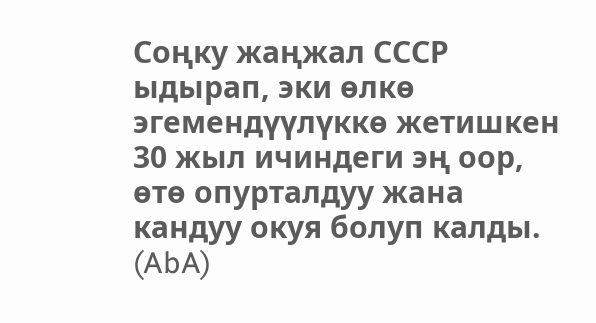Соңку жаңжал СССР ыдырап, эки өлкө эгемендүүлүккө жетишкен 30 жыл ичиндеги эң оор, өтө опурталдуу жана кандуу окуя болуп калды. (AbA)